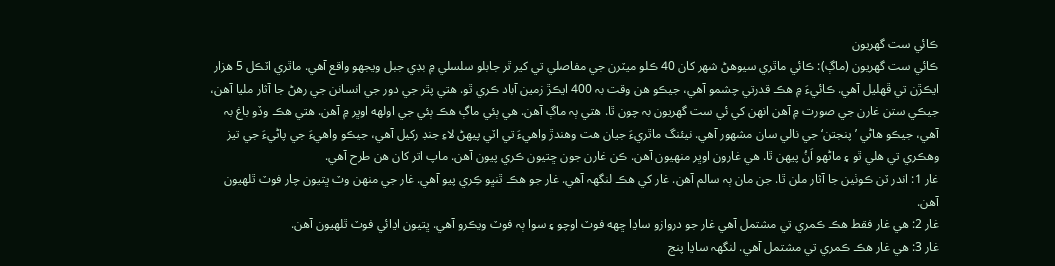ڪائي ست گهريون
ڪائي ست گهريون (ماڳ): ڪائي ماٿري سيوهڻ شھر کان 40 ڪلو ميٽرن جي مفاصلي تي کير ٿر جابلو سلسلي ۾ بڊي جبل ويجهو واقع آهي. ماٿري اٽڪل 5 ھزار ايڪڙن تي ڦھليل آھي. ڪائيءَ ۾ ھڪ قدرتي چشمو آھي، جيڪو هن وقت بہ 400 ايڪڙ زمين آباد ڪري ٿو. ھتي پٿر جي دور جي انسانن جي رھڻ جا آثار مليا آھن، جيڪي ستن غارن جي صورت ۾ آھن انهن کي ئي ست گهريون بہ چون ٿا. هتي ٻہ ماڳ آهن. هي ٻئي ماڳ هڪ ٻئي جي اولھه اوڀر ۾ آهن. هتي هڪ وڏو باغ بہ آهي، جيڪو هاڻي ’پنجتن‘ جي نالي سان مشھور آهي. نيئنگ ماٿريءَ جيان هت وهندڙ واهيءَ تي اٽي پيھڻ لاءِ جنڊ رکيل آهي، جيڪو واهيءَ جي پاڻيءَ جي تيز وهڪري تي هلي ٿو ۽ ماڻهو اَنُ پيھن ٿا. هي غارون اوڀر منھيون آھن. ڪن غارن جون ڇتيون ڪري پيون آهن. ماپ اتر کان هن طرح آهي.
غار 1: اندر ٽن ڪوٺين جا آثار ملن ٿا. جن مان ٻہ سالم آھن. غار کي ھڪ لنگهہ آھي. غار جو ھڪ ٿنڀو ڪِري پيو آھي. غار جي منھن وٽ ڀتيون چار فوٽ ٿلھيون آھن.
غار 2: هي غار فقط ھڪ ڪمري تي مشتمل آھي غار جو دروازو ساڍا ڇھه فوٽ اوچو ۽ سوا ٻہ فوٽ ويڪرو آھي. ڀتيون اڍائي فوٽ ٿلهيون آھن.
غار 3: هي غار ھڪ ڪمري تي مشتمل آھي. لنگهہ ساڍا پنج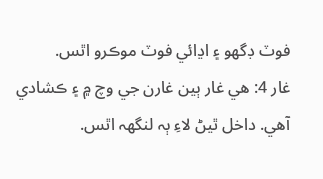فوٽ ڊگهو ۽ اڍائي فوٽ موڪرو اٿس.
غار 4: ھي غار ٻين غارن جي وچ ۾ ۽ ڪشادي آھي. داخل ٿيڻ لاءِ ٻہ لنگهہ اٿس.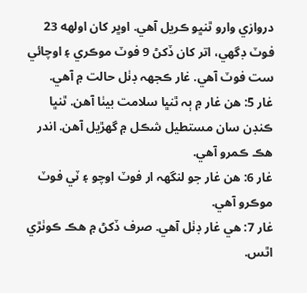دروازي وارو ٿنڀو ڪريل آھي. اوڀر کان اولھه 23 فوٽ ڊگهي، اتر کان ڏکڻ 9 فوٽ موڪري ۽ اوچائي ست فوٽ آهي. غار ڪجهہ ڊٺل حالت ۾ آھي.
غار 5: ھن غار ۾ ٻہ ٿنڀا سلامت بيٺا آھن. ٿنڀا ڪنڊن سان مستطيل شڪل ۾ گهڙيل آھن. اندر ھڪ ڪمرو آهي.
غار 6: هن غار جو لنگهہ ار فوٽ اوچو ۽ ٽي فوٽ موڪرو آهي.
غار 7: ھي غار ڊٺل آھي. صرف ڏکڻ ۾ ھڪ ڪوٺڙي اٿس.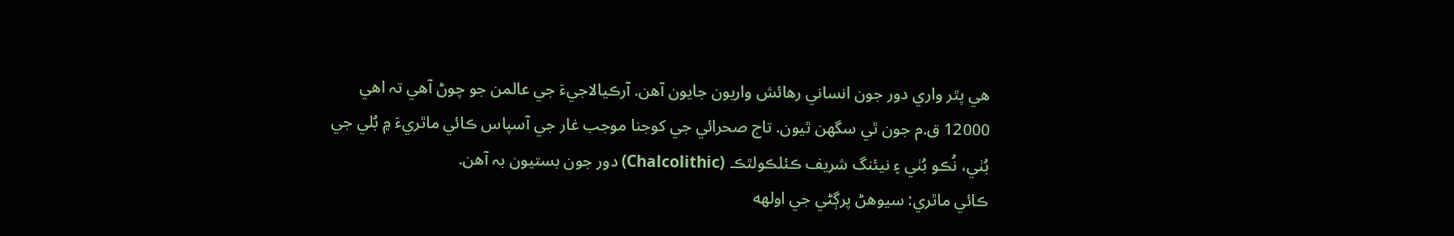هي پٿر واري دور جون انساني رهائش واريون جايون آهن. آرڪيالاجيءَ جي عالمن جو چوڻ آهي تہ اهي 12000 ق.م جون ٿي سگهن ٿيون. تاج صحرائي جي کوجنا موجب غار جي آسپاس ڪائي ماٿريءَ ۾ بُلي جي بُٺي، نُڪو بُٺي ۽ نيئنگ شريف ڪئلڪولٿڪ (Chalcolithic) دور جون بستيون بہ آهن.
ڪائي ماٿري: سيوهڻ پرڳڻي جي اولھه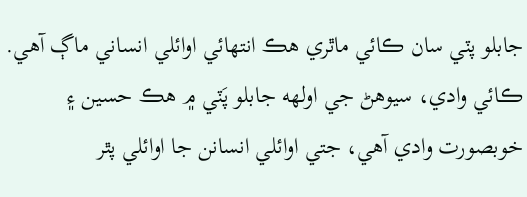جابلو پٽي سان ڪائي ماٿري هڪ انتھائي اوائلي انساني ماڳ آهي. ڪائي وادي، سيوهڻ جي اولھه جابلو پَٽي ۾ هڪ حسين ۽ خوبصورت وادي آهي، جتي اوائلي انسانن جا اوائلي پٿر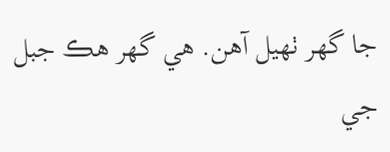جا گهر ٺھيل آهن. هي گهر هڪ جبل جي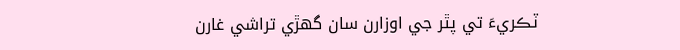ٽڪريءَ تي پٿر جي اوزارن سان گهڙي تراشي غارن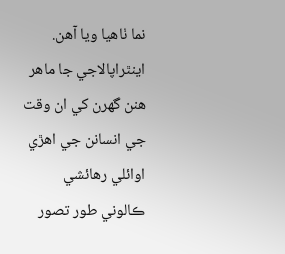نما ٺاهيا ويا آهن. اينٿراپالاجي جا ماهر هنن گهرن کي ان وقت جي انسانن جي اهڙي اوائلي رهائشي ڪالوني طور تصور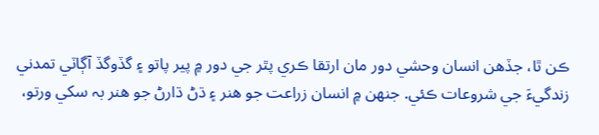ڪن ٿا، جڏهن انسان وحشي دور مان ارتقا ڪري پٿر جي دور ۾ پير پاتو ۽ گڏوگڏ آڳاٽي تمدني زندگيءَ جي شروعات ڪئي. جنھن ۾ انسان زراعت جو هنر ۽ ڌڻ ڌارڻ جو هنر بہ سکي ورتو،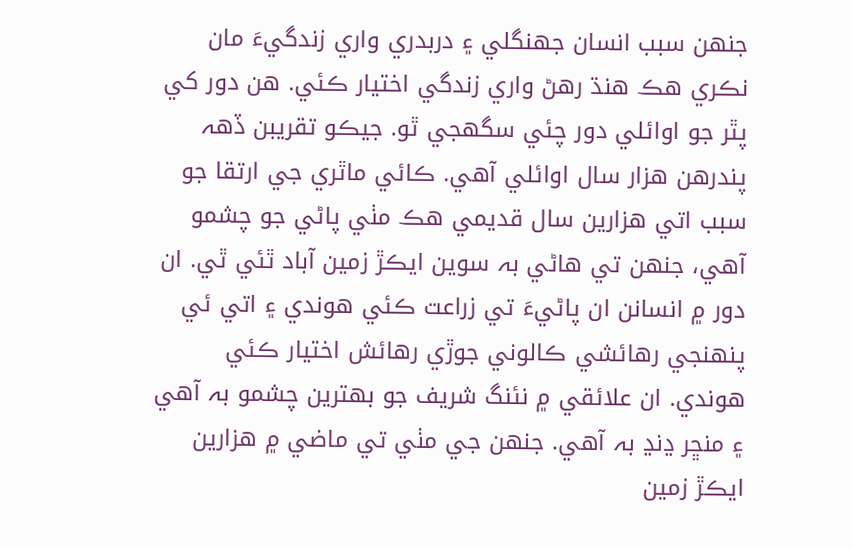جنھن سبب انسان جهنگلي ۽ دربدري واري زندگيءَ مان نڪري هڪ هنڌ رهڻ واري زندگي اختيار ڪئي. هن دور کي پٿر جو اوائلي دور چئي سگهجي ٿو. جيڪو تقريبن ڏھہ پندرهن هزار سال اوائلي آهي. ڪائي ماٿري جي ارتقا جو سبب اتي هزارين سال قديمي هڪ مٺي پاڻي جو چشمو آهي، جنھن تي هاڻي بہ سوين ايڪڙ زمين آباد ٿئي ٿي. ان دور ۾ انسانن ان پاڻيءَ تي زراعت ڪئي هوندي ۽ اتي ئي پنھنجي رهائشي ڪالوني جوڙي رهائش اختيار ڪئي هوندي. ان علائقي ۾ نئنگ شريف جو بھترين چشمو بہ آهي ۽ منڇر ڍنڍ بہ آهي. جنھن جي مٺي تي ماضي ۾ هزارين ايڪڙ زمين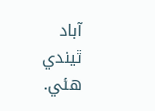آباد ٿيندي هئي.